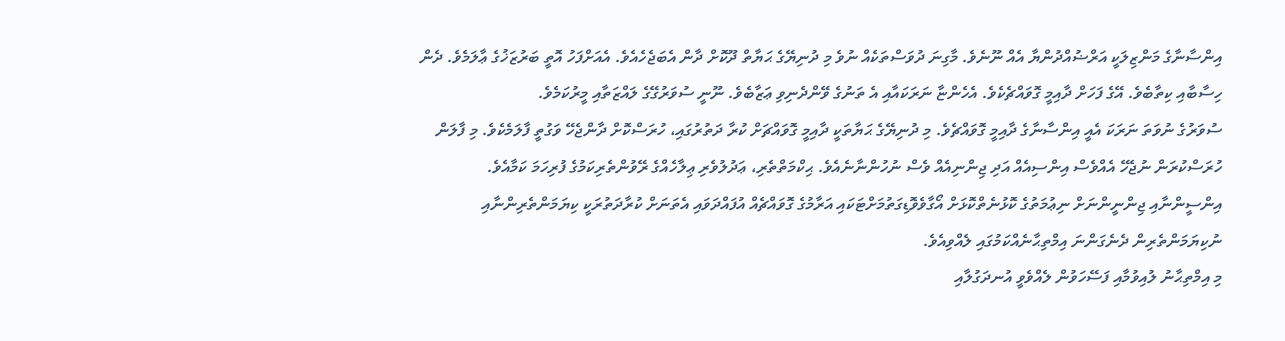އިންސާނާގެ މަންޒިލަކީ އަރްޟުއްދުންޔާ އެއް ނޫނެވެ. މާގިނަ ދުވަސްތަކެއް ނުވެ މި ދުނިޔޭގެ ޙަޔާތް ދޫކޮށް ދާން އެބަޖެހެއެވެ. އެއަށްފަހު އޮތީ ބަރުޒަޚުގެ ޢާލަމެވެ. ދެން ހިސާބާއި ކިތާބެވެ. އޭގެ ފަހަށް ދާއިމީ ގޮވައްޗެކެވެ. އެހެންޏާ ނަރަކައާއި އެ ތަނުގެ ވޭންދެނިވި ޢަޒާބެވެ. ނޫނީ ސުވަރުގޭގެ ލައްޒަތާއި މީރުކަމެވެ.
ސުވަރުގެ ނުވަތަ ނަރަކަ އެއީ އިންސާނާގެ ދާއިމީ ގޮވައްޗެވެ. މި ދުނިޔޭގެ ޙަޔާތަކީ ދާއިމީ ގޮވައްޗަށް ކުރާ ދަތުރުގައި، ހުރަސްކޮށް ދާންޖެހޭ ވަގުތީ ފާލަމެކެވެ. މި ފާލަން ހުރަސްކުރަން ނުޖެހޭ އެއްވެސް އިންސިއެއް އަދި ޖިންނިއެއް ވެސް ނުހުންނާނެއެވެ. ޙިކްމަތްތެރި، ޢަދުލުވެރި ޢިލާހެއްގެ ރޭވުންތެރިކަމުގެ ފުރިހަމަ ކަމާއެވެ. އިންސީންނާއި ޖިންނީންނަށް ނިޢުމަތުގެ ކޮޅުނެތްކޮޅަށް އޯގާވެވޮޑިގަތުމަށްޓަކައި އަރާމުގެ ގޮވައްޗެއް އުފައްދަވައި އެތަނަށް ކުރާދަތުރަކީ ކިޔަމަންތެރިންނާއި ނުކިޔަމަންތެރިން ދެނެގަންނަ އިމްތިޙާނެއްކަމުގައި ލެއްވިއެވެ.
މި އިމްތިޙާނު ލުއިވުމާއި ފަސޭހަވުން ލެއްވެވީ އުނދަގުލާއި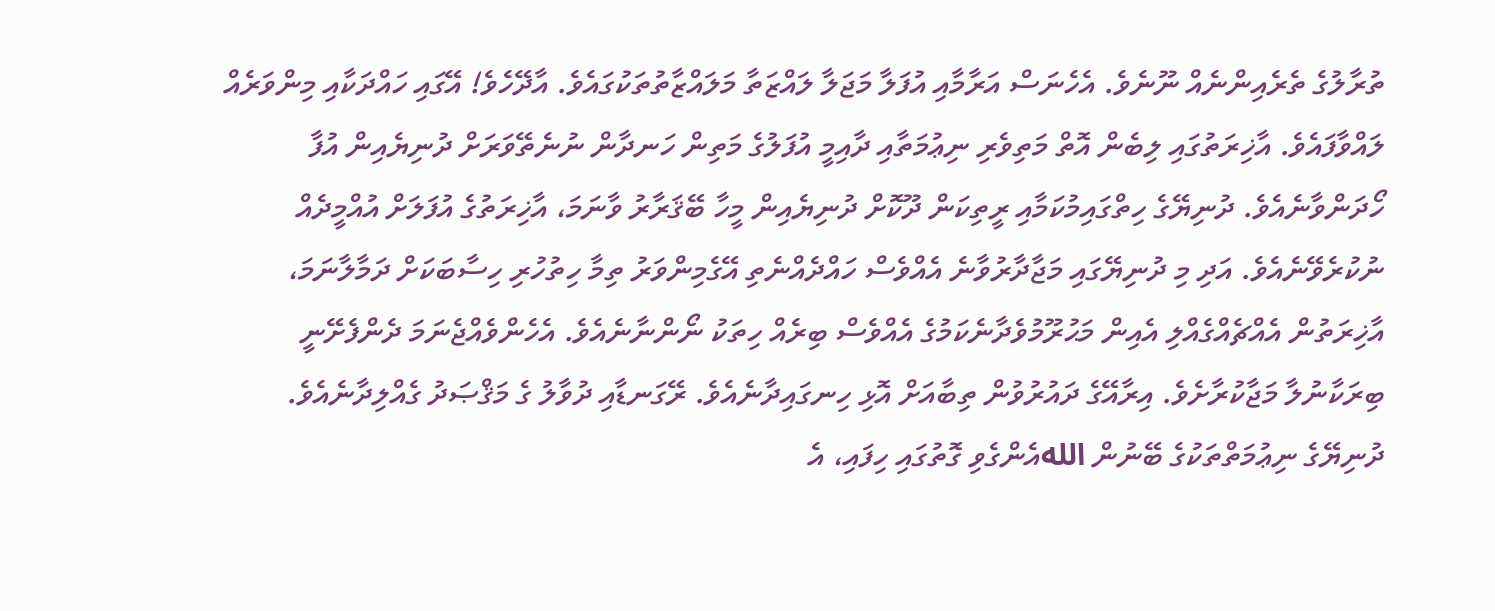ތުރާލުގެ ތެރެއިންނެއް ނޫނެވެ. އެހެނަސް އަރާމާއި އުފަލާ މަޖަލާ ލައްޒަތާ މަލައްޒާތުތަކުގައެވެ. އާދޭހެވެ! އޭގައި ހައްދަކާއި މިންވަރެއް ލައްވާފައެވެ. އާޚިރަތުގައި ލިބެން އޮތް މަތިވެރި ނިޢުމަތާއި ދާއިމީ އުފަލުގެ މަތިން ހަނދާން ނުނެތޭވަރަށް ދުނިޔެއިން އުފާ ހޯދަންވާނެއެވެ. ދުނިޔޭގެ ހިތްގައިމުކަމާއި ރީތިކަން ދޫކޮށް ދުނިޔެއިން މީހާ ބޭޤަރާރު ވާނަމަ، އާޚިރަތުގެ އުފަލަށް އުއްމީދެއް ނުކުރެވޭނެއެވެ. އަދި މި ދުނިޔޭގައި މަޖާދާރުވާނެ އެއްވެސް ހައްދެއްނެތި އޭގެމިންވަރު ތިމާ ހިތުހުރި ހިސާބަކަށް ދަމާލާނަމަ، އާޚިރަތުން އެއްޗެއްގެއްލި އެއިން މަޙުރޫމުވެދާނެކަމުގެ އެއްވެސް ބިރެއް ހިތަކު ނޯންނާނެއެވެ. އެހެންވެއްޖެނަމަ ދެންފެށޭނީ ބިރަކާނުލާ މަޖާކުރާށެވެ. އިރާއޭގެ ދައުރުވުން ތިބާއަށް އޮޅި ހިނގައިދާނެއެވެ. ރޭގަނޑާއި ދުވާލު ގެ މަޤްޞަދު ގެއްލިދާނެއެވެ.
ދުނިޔޭގެ ނިޢުމަތްތަކުގެ ބޭނުން اللهއެންގެވި ގޮތުގައި ހިފައި، އެ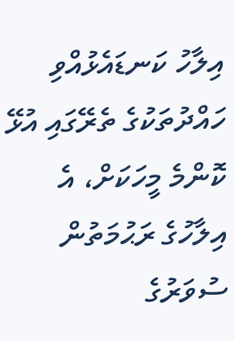އިލާހު ކަނޑައެޅުއްވި ހައްދުތަކުގެ ތެރޭގައި އުޅޭ ކޮންމެ މީހަކަށް، އެ އިލާހުގެ ރަޙުމަތުން ސުވަރުގެ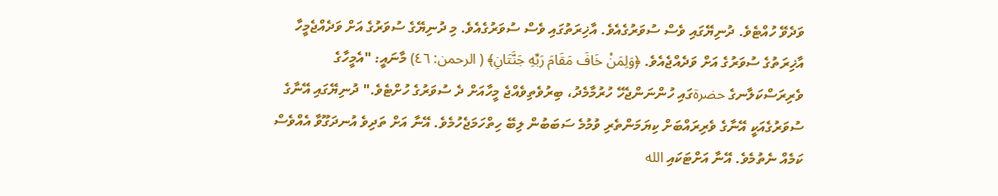ވަދެވޭ ހުއްޓެވެ. ދުނިޔޭގައި ވެސް ސުވަރުގެއެވެ. އާޚިރަތުގައި ވެސް ސުވަރުގެއެވެ. މި ދުނިޔޭގެ ސުވަރުގެ އަށް ވަދެއްޖެމީހާ އާޚިރަތުގެ ސުވަރުގެ އަށް ވަދެއްޖެއެވެ. ﴿وَلِمَنْ خَافَ مَقَامَ رَبِّهِ جَنَّتَانِ﴾ ( الرحمن: ٤٦) މާނައީ: "އެމީހާގެ ވެރިރަސްކަލާނގެ حضرةގައި ހުންނަންޖެހޭ ހުރުމާމެދު، ބިރުވެތިވެއްޖެ މީހާއަށް ދެ ސުވަރުގެ ހުށްޓެވެ." ދުނިޔޭގައި އޭނާގެ ސުވަރުގެއަކީ އޭނާގެ ވެރިރައްބަށް ކިޔަމަންތެރި ވުމުމެ ސަބަބުން ލިބޭ ހިތްހަމަޖެހުމެވެ. އޭނާ އަށް ތަދިވެ އުނދަގޫވާ އެއްވެސް ކަމެއް ނެތުމެވެ. އޭނާ އަށްޓަކައި الله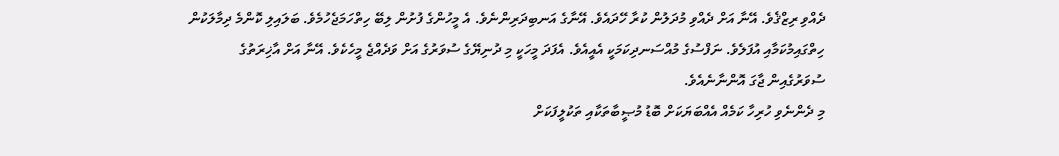ދެއްވި ރިޒްޤެވެ. އޭނާ އަށް ދެއްވި މުދަލުން ކުރާ ހޭދައެވެ. އޭނާގެ އަނބިދަރިންނެވެ. އެ މީހުންގެ ފުށުން ލިބޭ ހިތްހަމަޖެހުމެވެ. ބަލައިލި ކޮންމެ ދިމާލަކުން ހިތްގައިމުކަމާއި އުފަލެވެ. ނަފްސުގެ މުއްސަނދިކަމަކީ އެއީއެވެ. އެފަދަ މީހަކީ މި ދުނިޔޭގެ ސުވަރުގެ އަށް ވަދެއްޖެ މީހެކެވެ. އޭނާ އަށް އާޚިރަތުގެ ސުވަރުގެއިން ޖާގަ އޮންނާނެއެވެ.
މި ދެންނެވި ހުރިހާ ކަމެއް އެއްބަޔަކަށް ބޮޑު މުޞީބާތަކާއި ތަކުލީފަކަށް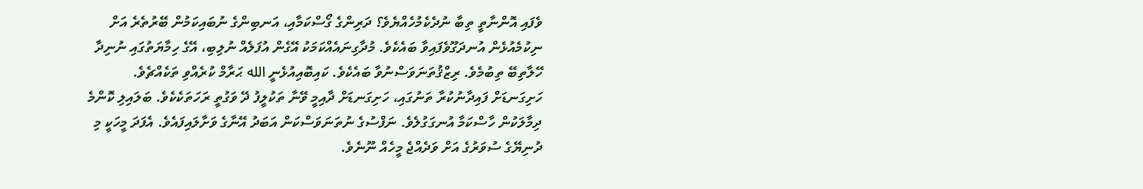ވެފައި އޮންނާތީ ތިބާ ނުދެކެމުހެއްޔެވެ؟ ދަރިންގެ ގޯސްކަމާއި، އަނބިންގެ ނުބައިކަމުން ބޭރުތެރެ އަށް ނިކުމެއުޅެން އުނދަގޫވެފައިވާ ބައެކެވެ. މުދާގިނައެއްކަމަކު އޭގެން އުފަލެއް ނުލިބި، އޭގެ ހިމާޔަތުގައި ނުނިދާ ހޭލާތިބޭ ތިބުމެވެ. ރިޒްޤުތަނަވަސްނުވާ ބައެކެވެ. ކައިބޮއިއުޅެނީ الله ޙަރާމް ކުރެއްވި ތަކެއްޗެވެ. ހަށިގަނޑަށް ފައިދާނުކުރާ ތަނުގައި، ހަށިގަނޑަށް ދާއިމީ ވޭނާ ތަކުލީފު ދޭ ވަގުތީ ރަހަތަކެކެވެ. ބަލައިލި ކޮންމެ ދިމާލަކުން ހާސްކަމާ އުނގަގުލެވެ. ނަފްސުގެ ނުތަނަވަސްކަން އަބަދު އޭނާގެ ވަށާލައިފައެވެ. އެފަދަ މީހަކީ މި ދުނިޔޭގެ ސުވަރުގެ އަށް ވަދެއްޖެ މީހެއް ނޫނެވެ.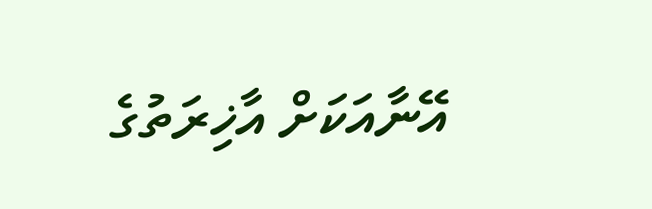އޭނާއަކަށް އާޚިރަތުގެ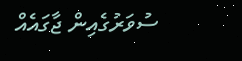ސުވަރުގެއިން ޖާގައެއް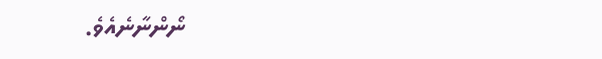ނޯންނާނެއެވެ.